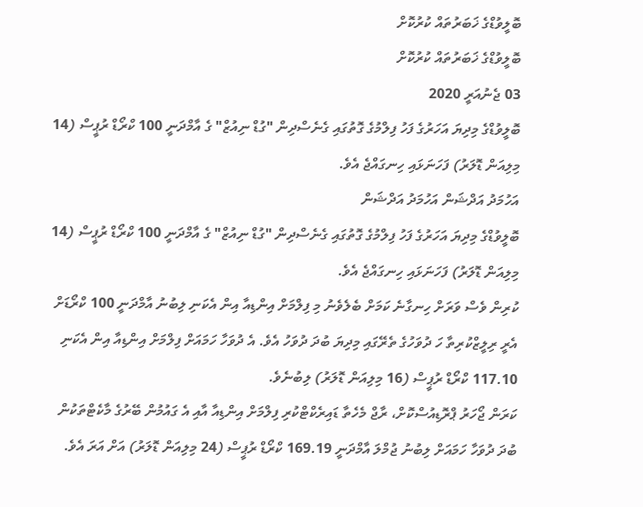ބޮލީވުޑްގެ ޚަބަރުތައް ކުރުކޮށް
ބޮލީވުޑްގެ ޚަބަރުތައް ކުރުކޮށް
03 ޖެނުއަރީ 2020
ބޮލީވުޑްގެ މިދިޔަ އަހަރުގެ ފަހު ފިލްމުގެ ގޮތުގައި ގެނެސްދިން "ގުޑް ނިއުޒް" ގެ އާމްދަނީ 100 ކްރޯޑް ރުޕީސް (14 މިލިއަން ޑޮލަރު) ފަހަނަޅައި ހިނގައްޖެ އެވެ.
އަހުމަދު އަދްޝަން އަހުމަދު އަދްޝަން
ބޮލީވުޑްގެ މިދިޔަ އަހަރުގެ ފަހު ފިލްމުގެ ގޮތުގައި ގެނެސްދިން "ގުޑް ނިއުޒް" ގެ އާމްދަނީ 100 ކްރޯޑް ރުޕީސް (14 މިލިއަން ޑޮލަރު) ފަހަނަޅައި ހިނގައްޖެ އެވެ.
ކުރިން ވެސް ވަރަށް ހިނގާނެ ކަމަށް ބެލެވެނު މި ފިލްމަށް އިންޑިއާ އިން އެކަނި ލިބުނު އާމްދަނީ 100 ކްރޯޑަށް އެރީ ރިލީޒްކުރިތާ ހަ ދުވަހުގެ ތެރޭގައި މިދިޔަ ބުދަ ދުވަހު އެވެ. އެ ދުވަހާ ހަމައަށް ފިލްމަށް އިންޑިއާ އިން އެކަނި 117.10 ކްރޯޑް ރުޕީސް (16 މިލިއަން ޑޮލަރު) ލިބުނެވެ.
ކަރަން ޖޯހަރު ޕްރޮޑިއުސްކޮށް، ރާޖް މެހެތާ ޑައިރެކްޓްކުރި ފިލްމަށް އިންޑިއާ އާއި އެ ގައުމުން ބޭރުގެ މާކެޓްތަކުން ބުދަ ދުވަހާ ހަމައަށް ލިބުނު ޖުމްލަ އާމްދަނީ 169.19 ކްރޯޑް ރުޕީސް (24 މިލިއަން ޑޮލަރު) އަށް އަރަ އެވެ.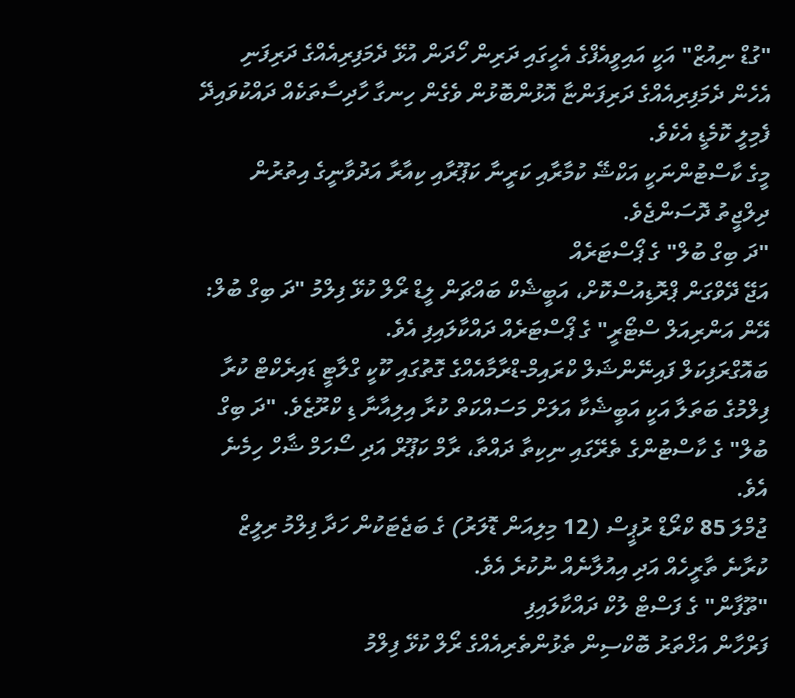"ގުޑް ނިއުޒް" އަކީ އައިވީއެފްގެ އެހީގައި ދަރިން ހޯދަން އުޅޭ ދެމަފިރިއެއްގެ ދަރިފަނި އެހެން ދެމަފިރިއެއްގެ ދަރިފަންޏާ އޮޅުންބޮޅުން ވެގެން ހިނގާ ހާދިސާތަކެއް ދައްކުވައިދޭ ފެމިލީ ކޮމެޑީ އެކެވެ.
މީގެ ކާސްޓުންނަކީ އަކްޝޭ ކުމާރާއި ކަރީނާ ކަޕޫރާއި ކިއާރާ އަދުވާނީގެ އިތުރުން ދިލްޖީތު ދޮސަންޖެވެ.
"ދަ ބިގް ބުލް" ގެ ޕޯސްޓަރެއް
އަޖޭ ދޭވްގަން ޕްރޮޑިއުސްކޮށް، އަބީޝެކް ބައްޗަން ލީޑް ރޯލް ކުޅޭ ފިލްމު "ދަ ބިގް ބުލް: އޭން އަންރިއަލް ސްޓޯރީ" ގެ ޕޯސްޓަރެއް ދައްކާލައިފި އެވެ.
ބައޮގްރަފިކަލް ފައިނޭންޝަލް ކްރައިމް-ޑްރާމާއެއްގެ ގޮތުގައި ކޫކީ ގްލާޓީ ޑައިރެކްޓް ކުރާ ފިލްމުގެ ބަތަލާ އަކީ އަބީޝެކާ އަލަށް މަސައްކަތް ކުރާ އިލިއާނާ ޑި ކްރޫޒެވެ. "ދަ ބިގް ބުލް" ގެ ކާސްޓުންގެ ތެރޭގައި ނިކިތާ ދައްތާ، ރާމް ކަޕޫރް އަދި ސޯހަމް ޝާހް ހިމެނެ އެވެ.
ޖުމްލަ 85 ކްރޯޑް ރުޕީސް (12 މިލިއަން ޑޮލަރު) ގެ ބަޖެޓަކުން ހަދާ ފިލްމު ރިލީޒް ކުރާނެ ތާރީހެއް އަދި އިއުލާނެއް ނުކުރެ އެވެ.
"ތޫފާން" ގެ ފަސްޓް ލުކް ދައްކާލައިފި
ފަރްހާން އަޚްތަރު ބޮކްސިން ތެޅުންތެރިއެއްގެ ރޯލް ކުޅޭ ފިލްމު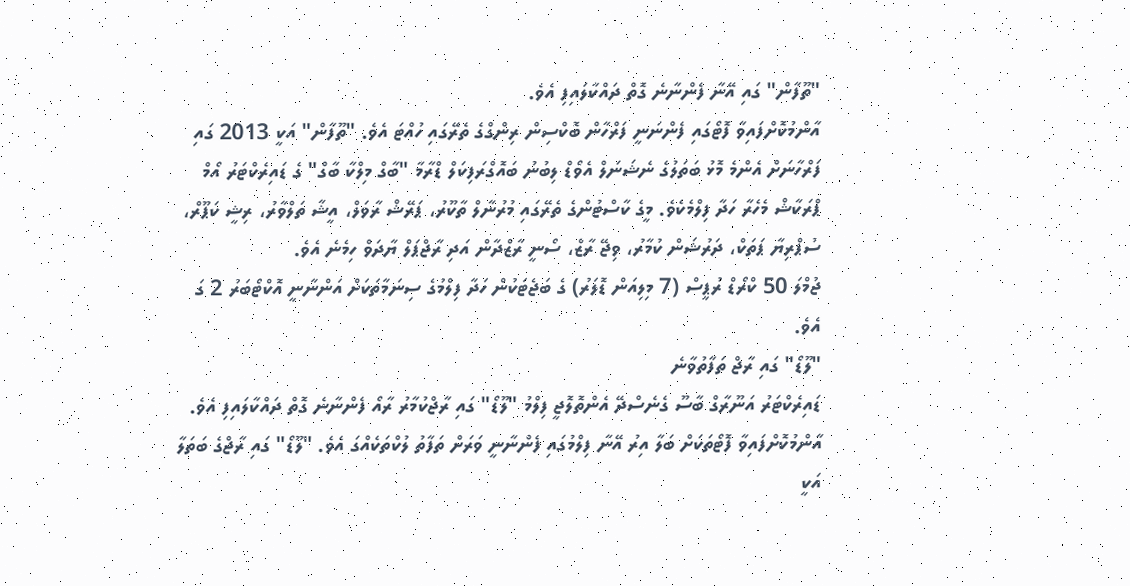"ތޫފާން" ގައި އޭނާ ފެންނާނެ ގޮތް ދައްކާލައިފި އެވެ.
އާންމުކޮށްފައިވާ ފޮޓޯގައި ފެންނަނީ ފަރްހާން ބޮކްސިން ރިންގްގެ ތެރޭގައި ހުއްޓަ އެވެ. "ތޫފާން" އަކީ 2013 ގައި ފަރްހާނަށް އެންމެ މޮޅު ބަތަލުގެ ނެޝަނަލް އެވޯޑް ލިބުނު ބައޮގްރަފިކަލް ޑްރާމާ "ބާގް މިލްކާ ބާގް" ގެ ޑައިރެކްޓަރު އޯމް ޕްރަކާޝް މެހެރާ ހަދާ ފިލްމެކެވެ. މީގެ ކާސްޓުންގެ ތެރޭގައި މުރުނާލް ތާކޫރު، ޕަރޭޝް ރާވަލް، އީޝާ ތަލްވާރު، ރިޝީ ކަޕޫރް، ސުޕްރިޔާ ޕަތަކް، ދަރުޝަން ކުމާރު، ވިޖޭ ރާޒް، ސޯނީ ރާޒްދާން އަދި ރާޖްޕަލް ޔާދަވް ހިމެނެ އެވެ.
ޖުމްލަ 50 ކްރޯޑް ރުޕީސް (7 މިލިއަން ޑޮލަރު) ގެ ބަޖެޓަކުން ހަދާ ފިލްމުގެ ސިނަމާތަކަށް އަންނާނީ އޮކްޓޯބަރު 2 ގަ އެވެ.
"ލޫޑޯ" ގައި ރާޖް ތަފާތުވާނެ
ޑައިރެކްޓަރު އަނޫރާގް ބާސޫ ގެނެސްދޭ އެންތޮލޮޖީ ފިލްމު "ލޫޑޯ" ގައި ރާޖްކުމާރު ރާއޯ ފެންނާނެ ގޮތް ދައްކާލައިފި އެވެ.
އާންމުކޮށްފައިވާ ފޮޓޯތަކަށް ބަލާ އިރު އޭނާ ފިލްމުގައި ފެންނާނީ ވަރަށް ތަފާތު ލުކްތަކެއްގަ އެވެ. "ލޫޑޯ" ގައި ރާޖްގެ ބަތަލާ އަކީ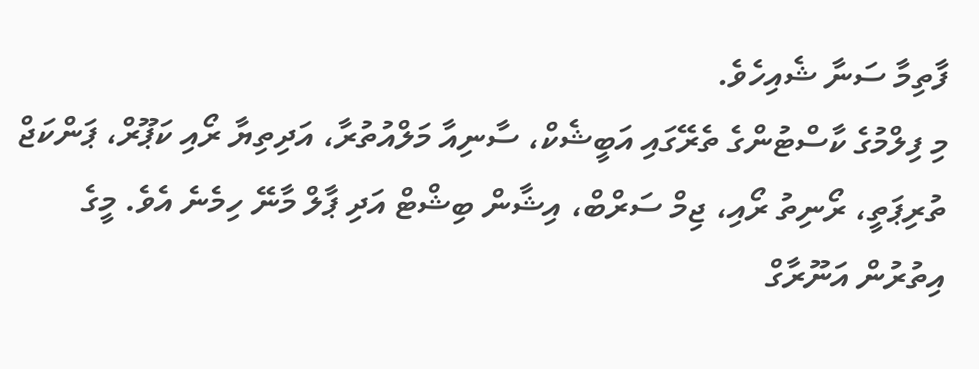ފާތިމާ ސަނާ ޝެއިހެވެ.
މި ފިލްމުގެ ކާސްޓުންގެ ތެރޭގައި އަބީޝެކް، ސާނިއާ މަލްއުތުރާ، އަދިތިޔާ ރޯއި ކަޕޫރް، ޕަންކަޖް ތުރިޕަތީ، ރޯނިތު ރޯއި، ޖިމް ސަރްބް، އިޝާން ބިޝްޓް އަދި ޕާލް މާނޭ ހިމެނެ އެވެ. މީގެ އިތުރުން އަނޫރާގް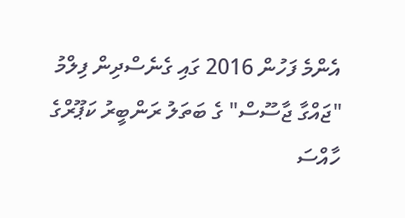އެންމެ ފަހުން 2016 ގައި ގެނެސްދިން ފިލްމު "ޖައްގާ ޖާސޫސް" ގެ ބަތަލު ރަންބީރު ކަޕޫރްގެ ހާއްސަ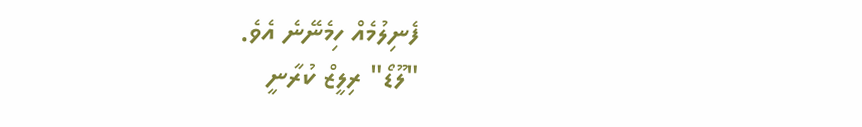ފެނިލުމެއް ހިމެނޭނެ އެވެ.
"ލޫޑޯ" ރިލީޒް ކުރާނީ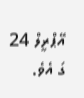އޭޕްރީލް 24 ގަ އެވެ.